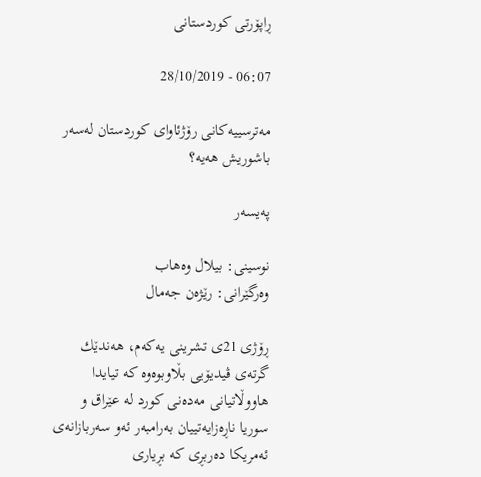ڕاپۆرتی کوردستانی

06:07 - 28/10/2019

مه‌ترسییه‌كانی رۆژئاوای كوردستان له‌سه‌ر باشوریش هه‌یه‌؟‌

پەیسەر

نوسینی: بیلال وه‌هاب
وه‌رگێرانی: رێژه‌ن جه‌مال

ڕۆژی 21ی تشرینی یه‌كه‌م، هه‌ندێك گرته‌ی ڤیدیۆیی بڵاوبوه‌وه‌ كه‌ تیایدا هاووڵاتیانی مه‌ده‌نی كورد له‌ عێراق و سوریا ناڕه‌زایه‌تییان به‌رامبه‌ر ئه‌و سه‌ربازانه‌ی ئه‌مریكا ده‌ربڕی كه‌ بڕیاری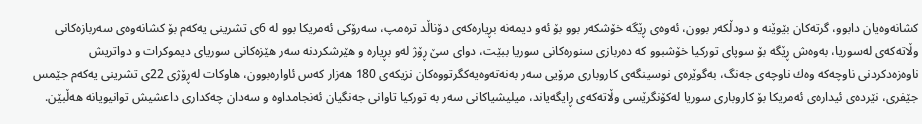كشانه‌وه‌یان دابوو، گرته‌كان بێوێنه‌ و دودڵكه‌ر بوون، ئه‌وه‌ی ڕێگه‌ خۆشكه‌ر بوو بۆ ئه‌و دیمه‌نه‌ بڕیاره‌كه‌ی دۆناڵد تره‌مپ، سه‌رۆكی ئه‌مریكا بوو له‌ 6ی تشرینی یه‌كه‌م بۆ كشانه‌وه‌ی سه‌ربازه‌كانی وڵاته‌كه‌ی له‌سوریا، به‌وه‌ش ڕێگه‌ بۆ سوپای توركیا خۆشبوو كه‌ ده‌ربازی سنوره‌كانی سوریا ببێت، دوای سێ ڕۆژ له‌و بڕیاره‌ و هێرشكردنه‌ سه‌ر هێزه‌كانی سوریای دیموكرات و دواتریش ناوه‌زه‌دكردنی ناوچه‌كه‌ وه‌ك ناوچه‌ی جه‌نگ، به‌گوێره‌ی نوسینگه‌ی كاروباری مرۆیی سه‌ر به‌نه‌ته‌وه‌یه‌كگرتووه‌كان نزیكه‌ی 180 هه‌زار كه‌س ئاواره‌بوون، هاوكات له‌ڕۆژی 22ی تشرینی یه‌كه‌م جێمس جێفری، نێرده‌ی ئیداره‌ی ئه‌مریكا بۆ كاروباری سوریا له‌كۆنگرێسی وڵاته‌كه‌ی ڕایگه‌یاند، میلیشیاكانی سه‌ر به‌ توركیا تاوانی جه‌نگیان ئه‌نجامداوه‌ و سه‌دان چه‌كداری داعشیش توانیویانه‌ هه‌ڵبێن.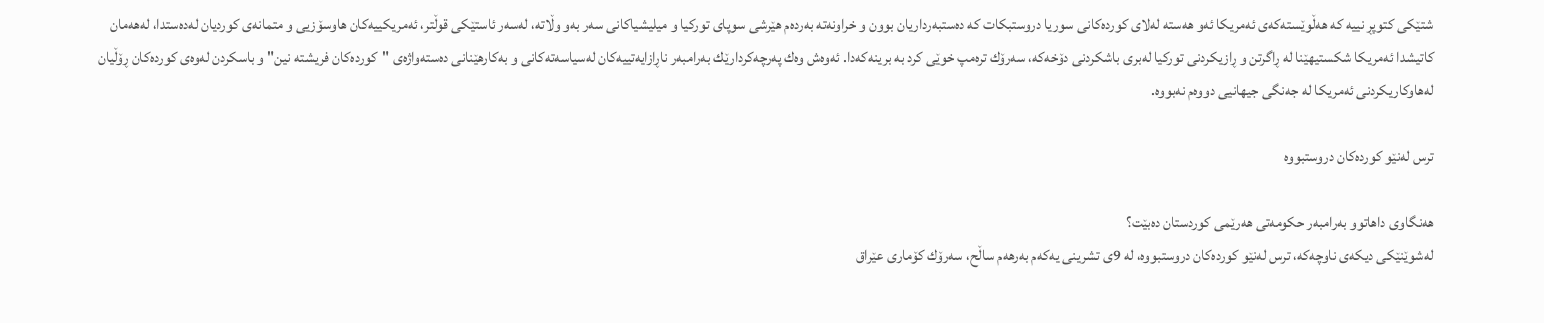شتێكی كتوپڕ نییه‌ كه‌ هه‌ڵوێسته‌كه‌ی ئه‌مریكا ئه‌و هه‌سته‌ له‌لای كورده‌كانی سوریا دروستبكات كه‌ ده‌ستبه‌رداریان بوون و خراونه‌ته‌ به‌رده‌م هێرشی سوپای توركیا و میلیشیاكانی سه‌ر به‌و وڵاته‌، له‌سه‌ر ئاستێكی قوڵتر، ئه‌مریكییه‌كان هاوسۆزیی و متمانه‌ی كوردیان له‌ده‌ستدا، له‌هه‌مان كاتیشدا ئه‌مریكا شكستیهێنا له‌ ڕاگرتن و ڕازیكردنی توركیا له‌بری باشكردنی دۆخه‌كه‌، سه‌رۆك تره‌مپ خوێی كرد به‌ برینه‌كه‌دا. ئه‌وه‌ش وه‌ك په‌رچه‌كردارێك به‌رامبه‌ر ناڕازایه‌تییه‌كان له‌سیاسه‌ته‌كانی و به‌كارهێنانی ده‌سته‌واژه‌ی "كورده‌كان فریشته‌ نین" و باسكردن له‌وه‌ی كورده‌كان ڕۆڵیان له‌هاوكاریكردنی ئه‌مریكا له‌ جه‌نگی جیهانیی دووه‌م نه‌بووه‌.

ترس له‌نێو كورده‌كان دروستبووه‌

هه‌نگاوی داهاتوو به‌رامبه‌ر حكومه‌تی هه‌رێمی كوردستان ده‌بێت؟
له‌شوێنێكی دیكه‌ی ناوچه‌كه‌، ترس له‌نێو كورده‌كان دروستبووه‌، له‌ 9ی تشرینی یه‌كه‌م به‌رهه‌م ساڵح، سه‌رۆك كۆماری عێراق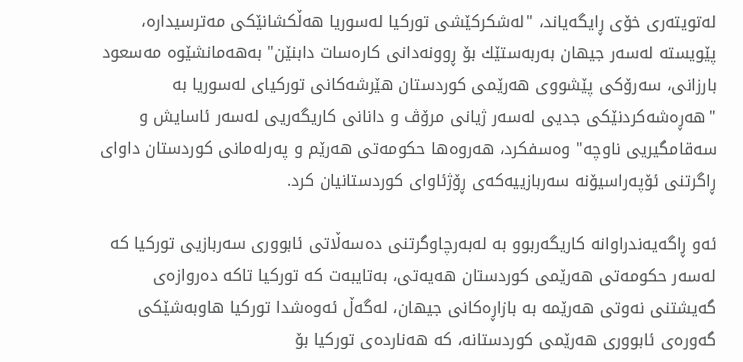له‌تویته‌ری خۆی ڕایگه‌یاند، "له‌شكركێشی توركیا له‌سوریا هه‌ڵكشانێكی مه‌ترسیداره‌، پێویسته‌ له‌سه‌ر جیهان به‌ربه‌ستێك بۆ ڕوونه‌دانی كاره‌سات دابنێن" به‌هه‌مانشێوه‌ مه‌سعود بارزانی، سه‌رۆكی پێشووی هه‌رێمی كوردستان هێرشه‌كانی توركیای له‌سوریا به‌ "هه‌ڕه‌شه‌كردنێكی جدیی له‌سه‌ر ژیانی مرۆڤ و دانانی كاریگه‌ریی له‌سه‌ر ئاسایش و سه‌قامگیریی ناوچه‌" وه‌سفكرد، هه‌روه‌ها حكومه‌تی هه‌رێم و په‌رله‌مانی كوردستان داوای ڕاگرتنی ئۆپه‌راسیۆنه‌ سه‌ربازییه‌كه‌ی ڕۆژئاوای كوردستانیان كرد.

ئه‌و ڕاگه‌یه‌ندراوانه‌ كاریگه‌ربوو به‌ له‌به‌رچاوگرتنی ده‌سه‌ڵاتی ئابووری سه‌ربازیی توركیا كه‌ له‌سه‌ر حكومه‌تی هه‌رێمی كوردستان هه‌یه‌تی، به‌تایبه‌ت كه‌ توركیا تاكه‌ ده‌روازه‌ی گه‌یشتنی نه‌وتی هه‌رێمه‌ به‌ بازاڕه‌كانی جیهان، له‌گه‌ڵ ئه‌وه‌شدا توركیا هاوبه‌شێكی گه‌وره‌ی ئابووری هه‌رێمی كوردستانه‌، كه‌ هه‌نارده‌ی توركیا بۆ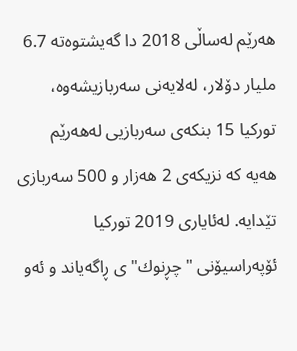هه‌رێم له‌ساڵی 2018 دا گه‌یشتوه‌ته‌ 6.7 ملیار دۆلار، له‌لایه‌نی سه‌ربازیشه‌وه‌، توركیا 15 بنكه‌ی سه‌ربازیی له‌هه‌رێم هه‌یه‌ كه‌ نزیكه‌ی 2 هه‌زار و 500 سه‌ربازی تێدایه‌. له‌ئایاری 2019 توركیا ئۆپه‌راسیۆنی "چڕنوك"ی ڕاگه‌یاند و ئه‌و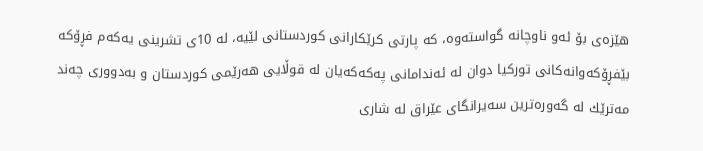هێزه‌ی بۆ ئه‌و ناوچانه‌ گواسته‌وه‌، كه‌ پارتی كرێكارانی كوردستانی لێیه‌، له‌ 10ی تشرینی یه‌كه‌م فڕۆكه‌ بێفڕۆكه‌وانه‌كانی توركیا دوان له‌ ئه‌ندامانی په‌كه‌كه‌یان له‌ قوڵایی هه‌رێمی كوردستان و به‌دووری چه‌ند مه‌ترێك له‌ گه‌وره‌ترین سه‌یرانگای عێراق له‌ شاری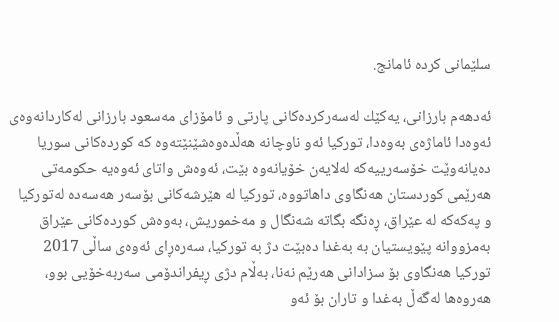سلێمانی كرده‌ ئامانج.

ئه‌دهه‌م بارزانی، یه‌كێك له‌سه‌ركرده‌كانی پارتی و ئامۆزای مه‌سعود بارزانی له‌كاردانه‌وه‌ی ئه‌وه‌دا ئاماژه‌ی به‌وه‌دا، توركیا ئه‌و ناوچانه‌ هه‌ڵده‌وه‌شێنێته‌وه‌ كه‌ كورده‌كانی سوریا ده‌یانه‌وێت خۆسه‌رییه‌كه‌ له‌لایه‌ن خۆیانه‌وه‌ بێت، ئه‌وه‌ش واتای ئه‌وه‌یه‌ حكومه‌تی هه‌رێمی كوردستان هه‌نگاوی داهاتووه‌، توركیا له‌ هێرشه‌كانی بۆسه‌ر هه‌سه‌ده‌ له‌توركیا و په‌كه‌كه‌ له‌ عێراق، ڕه‌نگه‌ بگاته‌ شه‌نگال و مه‌خموریش، به‌وه‌ش كورده‌كانی عێراق به‌مزووانه‌ پێویستیان به‌ به‌غدا ده‌بێت دژ به‌ توركیا، سه‌ره‌ڕای ئه‌وه‌ی ساڵی 2017 توركیا هه‌نگاوی بۆ سزادانی هه‌رێم نه‌نا، به‌ڵام دژی ڕیفراندۆمی سه‌ربه‌خۆیی بوو، هه‌روه‌ها له‌گه‌ڵ به‌غدا و تاران بۆ ئه‌و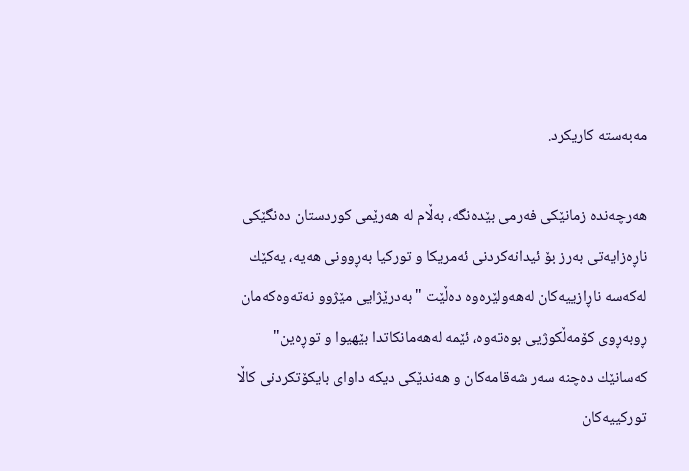مه‌به‌سته‌ كاریكرد.

هه‌رچه‌نده‌ زمانێكی فه‌رمی بێده‌نگه‌، به‌ڵام له‌ هه‌رێمی كوردستان ده‌نگێكی ناڕه‌زایه‌تی به‌رز بۆ ئیدانه‌كردنی ئه‌مریكا و توركیا به‌ڕوونی هه‌یه‌، یه‌كێك له‌كه‌سه‌ ناڕازییه‌كان له‌هه‌ولێره‌وه‌ ده‌ڵێت "به‌درێژایی مێژوو نه‌ته‌وه‌كه‌مان ڕوبه‌ڕوی كۆمه‌ڵكوژیی بوه‌ته‌وه‌، ئێمه‌ له‌هه‌مانكاتدا بێهیوا و توڕه‌ین" كه‌سانێك ده‌چنه‌ سه‌ر شه‌قامه‌كان و هه‌ندێكی دیكه‌ داوای بایكۆتكردنی كاڵا توركییه‌كان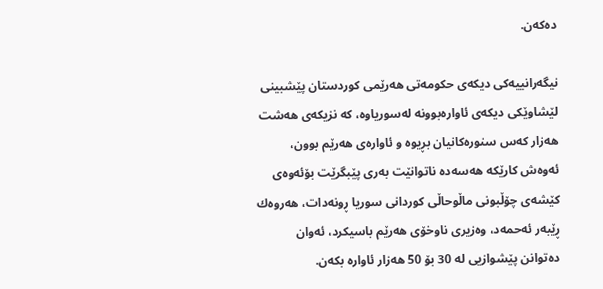ده‌كه‌ن.

نیگه‌رانییه‌كی دیكه‌ی حكومه‌تی هه‌رێمی كوردستان پێشبینی لێشاوێكی دیكه‌ی ئاواره‌بوونه‌ له‌سوریاوه‌، كه‌ نزیكه‌ی هه‌شت هه‌زار كه‌س سنوره‌كانیان بڕیوه‌ و ئاواره‌ی هه‌رێم بوون، ئه‌وه‌ش كارێكه‌ هه‌سه‌ده‌ ناتوانێت به‌ری پێبگرێت بۆئه‌وه‌ی كێشه‌ی چۆڵبونی ماڵوحاڵی كوردانی سوریا ڕونه‌دات، هه‌روه‌ك ڕێبه‌ر ئه‌حمه‌د، وه‌زیری ناوخۆی هه‌رێم باسیكرد، ئه‌وان ده‌توانن پێشوازیی له‌ 30 بۆ 50 هه‌زار ئاواره‌ بكه‌ن.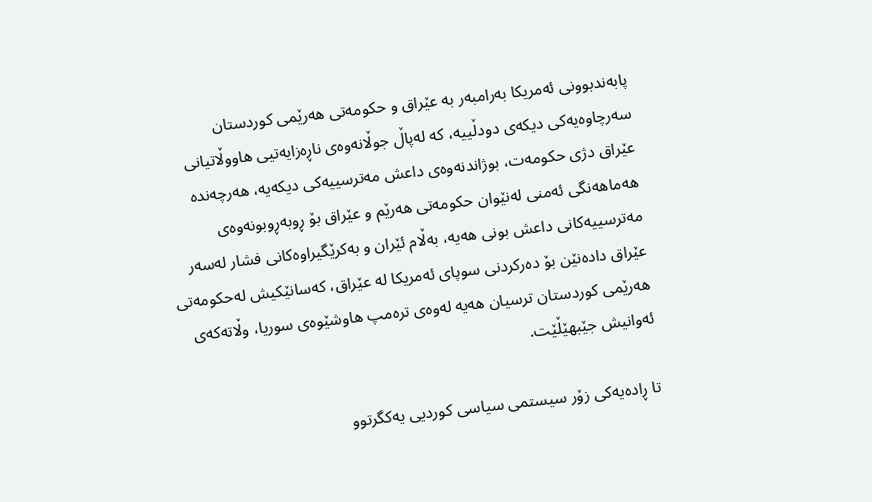پابه‌ندبوونی ئه‌مریكا به‌رامبه‌ر به‌ عێراق و حكومه‌تی هه‌رێمی كوردستان سه‌رچاوه‌یه‌كی دیكه‌ی دودڵییه‌، كه‌ له‌پاڵ جوڵانه‌وه‌ی ناڕه‌زایه‌تیی هاووڵاتیانی عێراق دژی حكومه‌ت، بوژاندنه‌وه‌ی داعش مه‌ترسییه‌كی دیكه‌یه‌، هه‌رچه‌نده‌ هه‌ماهه‌نگی ئه‌منی له‌نێوان حكومه‌تی هه‌رێم و عێراق بۆ ڕوبه‌ڕوبونه‌وه‌ی مه‌ترسییه‌كانی داعش بونی هه‌یه‌، به‌ڵام ئێران و به‌كرێگیراوه‌كانی فشار له‌سه‌ر عێراق داده‌نێن بۆ ده‌ركردنی سوپای ئه‌مریكا له‌ عێراق، كه‌سانێكیش له‌حكومه‌تی هه‌رێمی كوردستان ترسیان هه‌یه‌ له‌وه‌ی تره‌مپ هاوشێوه‌ی سوریا، وڵاته‌كه‌ی ئه‌وانیش جێبهێڵێت.

تا ڕاده‌یه‌كی زۆر سیستمی سیاسی كوردیی یه‌كگرتوو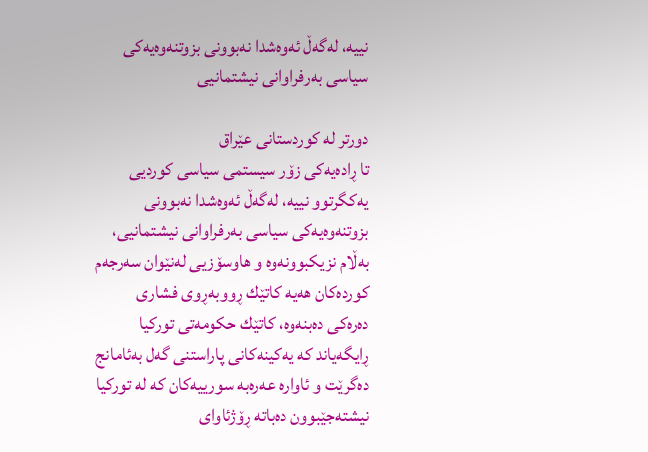نییه‌، له‌گه‌ڵ ئه‌وه‌شدا نه‌بوونی بزوتنه‌وه‌یه‌كی سیاسی به‌رفراوانی نیشتمانیی

دورتر له‌ كوردستانی عێراق
تا ڕاده‌یه‌كی زۆر سیستمی سیاسی كوردیی یه‌كگرتوو نییه‌، له‌گه‌ڵ ئه‌وه‌شدا نه‌بوونی بزوتنه‌وه‌یه‌كی سیاسی به‌رفراوانی نیشتمانیی، به‌ڵام نزیكبوونه‌وه‌ و هاوسۆزیی له‌نێوان سه‌رجه‌م كورده‌كان هه‌یه‌ كاتێك ڕووبه‌ڕوی فشاری ده‌ره‌كی ده‌بنه‌وه‌، كاتێك حكومه‌تی توركیا ڕایگه‌یاند كه‌ یه‌كینه‌كانی پاراستنی گه‌ل به‌ئامانج ده‌گرێت و ئاواره‌ عه‌ره‌به‌ سورییه‌كان كه‌ له‌ توركیا نیشته‌جێبوون ده‌باته‌ ڕۆژئاوای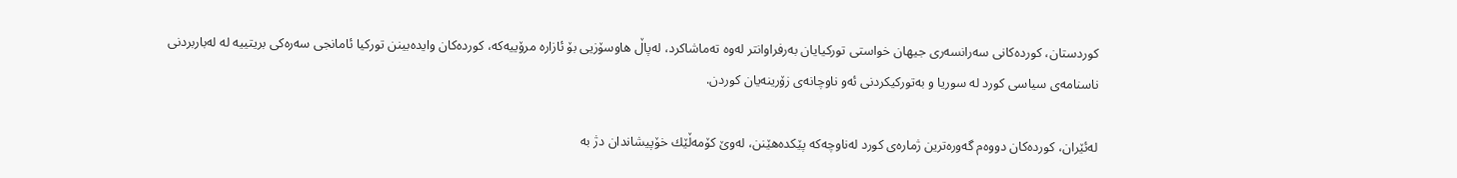كوردستان، كورده‌كانی سه‌رانسه‌ری جیهان خواستی توركیایان به‌رفراوانتر له‌وه‌ ته‌ماشاكرد، له‌پاڵ هاوسۆزیی بۆ ئازاره‌ مرۆییه‌كه‌، كورده‌كان وایده‌بینن توركیا ئامانجی سه‌ره‌كی بریتییه‌ له‌ له‌باربردنی ناسنامه‌ی سیاسی كورد له‌ سوریا و به‌توركیكردنی ئه‌و ناوچانه‌ی زۆرینه‌یان كوردن.

له‌ئێران، كورده‌كان دووه‌م گه‌وره‌ترین ژماره‌ی كورد له‌ناوچه‌كه‌ پێكده‌هێنن، له‌وێ كۆمه‌ڵێك خۆپیشاندان دژ به‌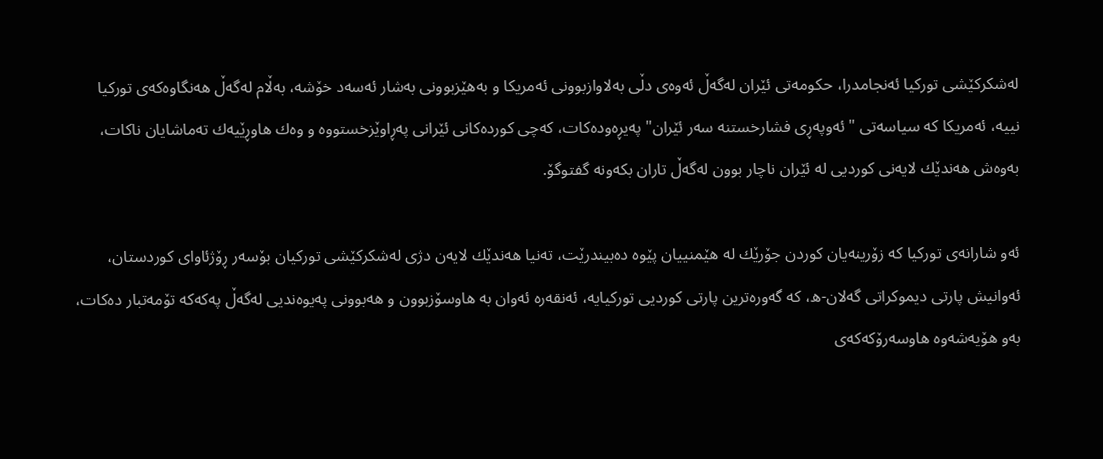له‌شكركێشی توركیا ئه‌نجامدرا، حكومه‌تی ئێران له‌گه‌ڵ ئه‌وه‌ی دڵی به‌لاوازبوونی ئه‌مریكا و به‌هێزبوونی به‌شار ئه‌سه‌د خۆشه‌، به‌ڵام له‌گه‌ڵ هه‌نگاوه‌كه‌ی توركیا نییه‌، ئه‌مریكا كه‌ سیاسه‌تی "ئه‌وپه‌ڕی فشارخستنه‌ سه‌ر ئێران" په‌یڕه‌وده‌كات، كه‌چی كورده‌كانی ئێرانی په‌ڕاوێزخستووه‌ و وه‌ك هاوڕێیه‌ك ته‌ماشایان ناكات، به‌وه‌ش هه‌ندێك لایه‌نی كوردیی له‌ ئێران ناچار بوون له‌گه‌ڵ تاران بكه‌ونه‌ گفتوگۆ.

ئه‌و شارانه‌ی توركیا كه‌ زۆرینه‌یان كوردن جۆرێك له‌ هێمنییان پێوه‌ ده‌بیندرێت، ته‌نیا هه‌ندێك لایه‌ن دژی له‌شكركێشی توركیان بۆسه‌ر ڕۆژئاوای كوردستان، ئه‌وانیش پارتی دیموكراتی گه‌لان-ه‌، كه‌ گه‌وره‌ترین پارتی كوردیی توركیایه‌، ئه‌نقه‌ره‌ ئه‌وان به‌ هاوسۆزبوون و هه‌بوونی په‌یوه‌ندیی له‌گه‌ڵ په‌كه‌كه‌ تۆمه‌تبار ده‌كات، به‌و هۆیه‌شه‌وه‌ هاوسه‌رۆكه‌كه‌ی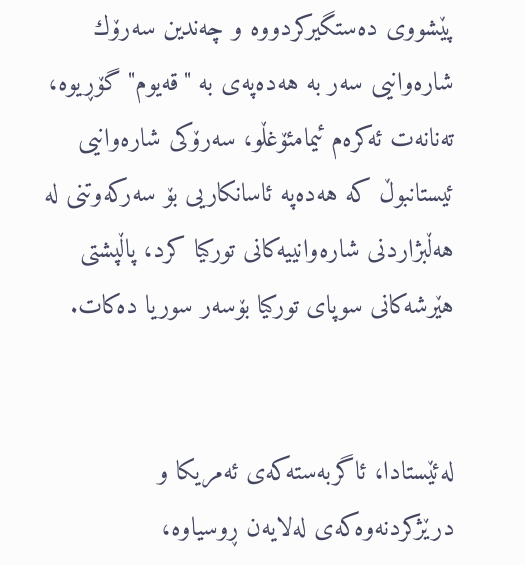پێشووی ده‌ستگیركردووه‌ و چه‌ندین سه‌رۆك شاره‌وانیی سه‌ر به‌ هه‌ده‌په‌ی به‌ "قه‌یوم" گۆڕیوه‌، ته‌نانه‌ت ئه‌كره‌م ئیمامئۆغڵو، سه‌رۆكی شاره‌وانیی ئیستانبوڵ كه‌ هه‌ده‌په‌ ئاسانكاریی بۆ سه‌ركه‌وتنی له‌ هه‌ڵبژاردنی شاره‌وانییه‌كانی توركیا كرد، پاڵپشتی هێرشه‌كانی سوپای توركیا بۆسه‌ر سوریا ده‌كات.


له‌ئێستادا، ئاگربه‌سته‌كه‌ی ئه‌مریكا و درێژكردنه‌وه‌كه‌ی له‌لایه‌ن ڕوسیاوه‌،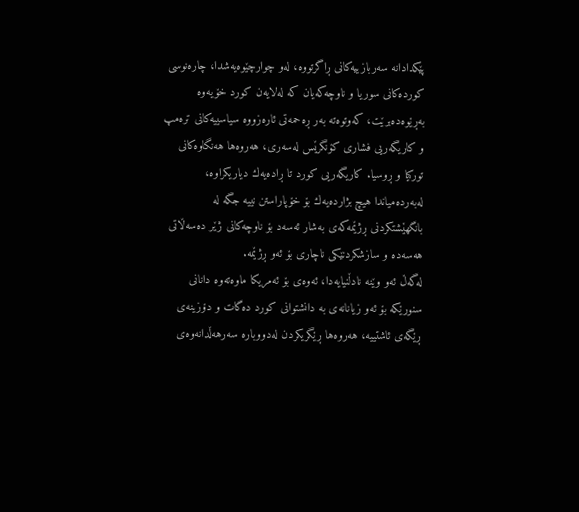پێكدادانه‌ سه‌ربازییه‌كانی ڕاگرتووه‌، له‌و چوارچێوه‌یه‌شدا، چاره‌نوسی كورده‌كانی سوریا و ناوچه‌كه‌یان كه‌ له‌لایه‌ن كورد خۆیه‌وه‌ به‌ڕێوه‌ده‌برێت، كه‌وتوه‌ته‌ به‌ر ڕه‌حمه‌تی ئاره‌زووه‌ سیاسییه‌كانی تره‌مپ و كاریگه‌ریی فشاری كۆنگرێس له‌سه‌ری، هه‌روه‌ها هه‌نگاوه‌كانی توركیا و ڕوسیا. كاریگه‌ریی كورد تا ڕاده‌یه‌ك دیاریكراوه‌، له‌به‌رده‌میاندا هیچ بژارده‌یه‌ك بۆ خۆپاراستن نییه‌ جگه‌ له‌ بانگهێشتكردنی ڕژێمه‌كه‌ی به‌شار ئه‌سه‌د بۆ ناوچه‌كانی ژێر ده‌سه‌ڵاتی هه‌سه‌ده‌ و سازشكردنێكی ناچاری بۆ ئه‌و ڕژێمه‌.
له‌گه‌ڵ ئه‌و وێنه‌ نادڵنیایه‌دا، ئه‌وه‌ی بۆ ئه‌مریكا ماوه‌ته‌وه‌ دانانی سنورێكه‌ بۆ ئه‌و زیانانه‌ی به‌ دانشتوانی كورد ده‌گات و دۆزینه‌ی ڕێگه‌ی ئاشتییه‌، هه‌روه‌ها ڕێگریكردن له‌دووباره‌ سه‌رهه‌ڵدانه‌وه‌ی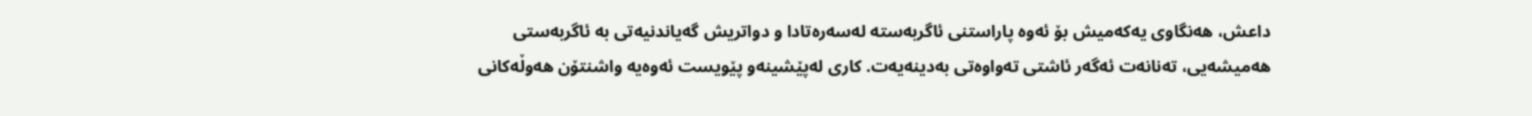داعش، هه‌نگاوی یه‌كه‌میش بۆ ئه‌وه‌ پاراستنی ئاگربه‌سته‌ له‌سه‌ره‌تادا و دواتریش گه‌یاندنیه‌تی به‌ ئاگربه‌ستی هه‌میشه‌یی، ته‌نانه‌ت ئه‌گه‌ر ئاشتی ته‌واوه‌تی به‌دینه‌یه‌ت. كاری له‌پێشینه‌و پێویست ئه‌وه‌یه‌ واشنتۆن هه‌وڵه‌كانی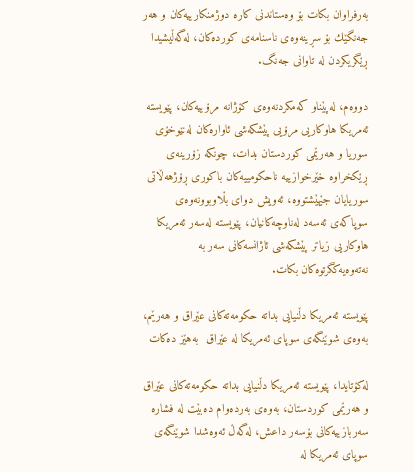به‌رفراوان بكات بۆ وه‌ستاندنی كاره‌ دوژمنكارییه‌كان و هه‌ر جه‌نگێك بۆ سڕینه‌وه‌ی ناسنامه‌ی كورده‌كان، له‌گه‌ڵیشیدا ڕێگریكردن له‌ تاوانی جه‌نگ.

دووه‌م، له‌پێناو كه‌مكردنه‌وه‌ی كۆژانه‌ مرۆییه‌كان، پێویسته‌ ئه‌مریكا هاوكاریی مرۆیی پێشكه‌شی ئاواره‌كان له‌نێوخۆی سوریا و هه‌رێمی كوردستان بدات، چونكه‌ زۆرینه‌ی ڕێكخراوه‌ خێرخوازییه‌ ناحكومییه‌كان باكوری ڕۆژهه‌ڵاتی سوریایان جێهێشتووه‌، ئه‌ویش دوای بڵاوبوونه‌وه‌ی سوپاكه‌ی ئه‌سه‌د له‌ناوچه‌كانیان، پێویسته‌ له‌سه‌ر ئه‌مریكا هاوكاریی زیاتر پێشكه‌شی ئاژانسه‌كانی سه‌ر به‌ نه‌ته‌وه‌یه‌كگرتوه‌كان بكات.

پێویسته‌ ئه‌مریكا دڵنیایی بداته‌ حكومه‌ته‌كانی عێراق و هه‌رێم، به‌وه‌ی شوێنگه‌ی سوپای ئه‌مریكا له‌ عێراق  به‌هێز ده‌كات

له‌كۆتایدا، پێویسته‌ ئه‌مریكا دڵنیایی بداته‌ حكومه‌ته‌كانی عێراق و هه‌رێمی كوردستان، به‌وه‌ی به‌رده‌وام ده‌بێت له‌ فشاره‌ سه‌ربازییه‌كانی بۆسه‌ر داعش، له‌گه‌ڵ ئه‌وه‌شدا شوێنگه‌ی سوپای ئه‌مریكا له‌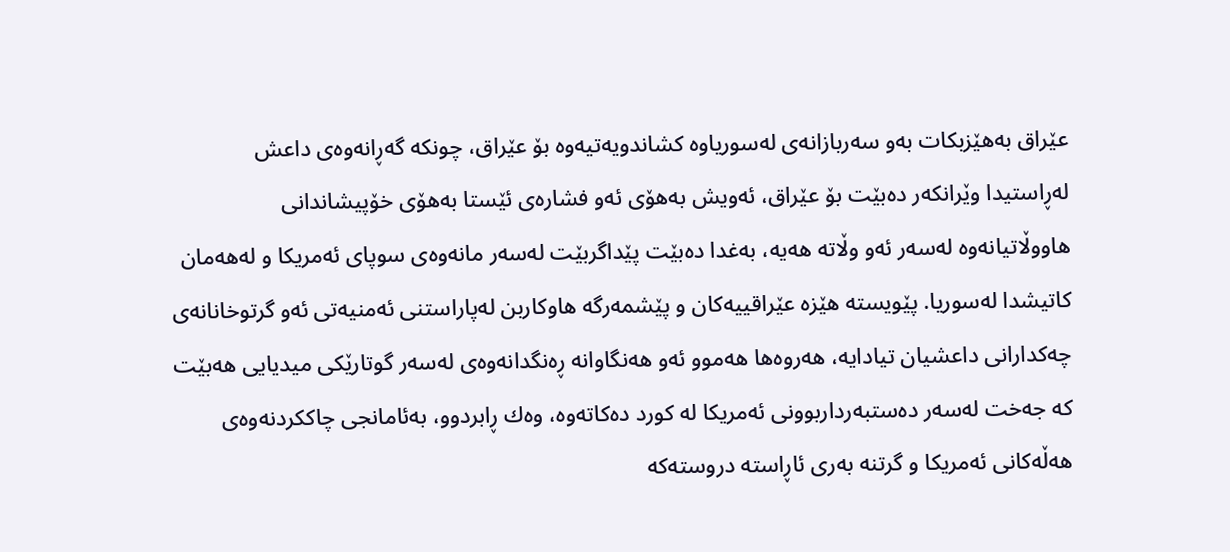عێراق به‌هێزبكات به‌و سه‌ربازانه‌ی له‌سوریاوه‌ كشاندویه‌تیه‌وه‌ بۆ عێراق، چونكه‌ گه‌ڕانه‌وه‌ی داعش له‌ڕاستیدا وێرانكه‌ر ده‌بێت بۆ عێراق، ئه‌ویش به‌هۆی ئه‌و فشاره‌ی ئێستا به‌هۆی خۆپیشاندانی هاووڵاتیانه‌وه‌ له‌سه‌ر ئه‌و وڵاته‌ هه‌یه‌، به‌غدا ده‌بێت پێداگربێت له‌سه‌ر مانه‌وه‌ی سوپای ئه‌مریكا و له‌هه‌مان كاتیشدا له‌سوریا. پێویسته‌ هێزه‌ عێراقییه‌كان و پێشمه‌رگه‌ هاوكاربن له‌پاراستنی ئه‌منیه‌تی ئه‌و گرتوخانانه‌ی چه‌كدارانی داعشیان تیادایه‌، هه‌روه‌ها هه‌موو ئه‌و هه‌نگاوانه‌ ڕه‌نگدانه‌وه‌ی له‌سه‌ر گوتارێكی میدیایی هه‌بێت كه‌ جه‌خت له‌سه‌ر ده‌ستبه‌رداربوونی ئه‌مریكا له‌ كورد ده‌كاته‌وه‌، وه‌ك ڕابردوو، به‌ئامانجی چاككردنه‌وه‌ی هه‌ڵه‌كانی ئه‌مریكا و گرتنه‌ به‌ری ئاڕاسته‌ دروسته‌كه‌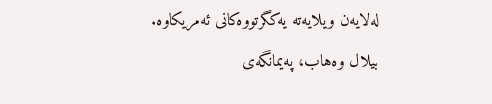له‌لایه‌ن ویلایه‌ته‌ یه‌كگرتووه‌كانی ئه‌مریكاوه‌.
بیلال وه‌هاب، په‌یمانگه‌ی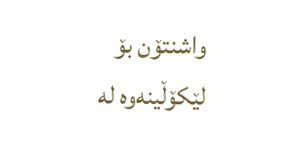واشنتۆن بۆ لێكۆڵینه‌وه‌ له‌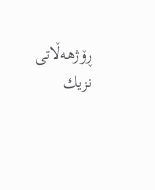ڕۆژهه‌ڵاتی نزیك